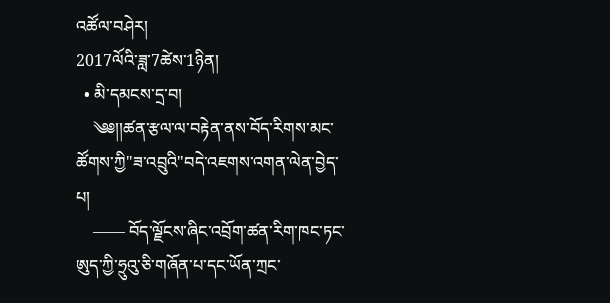འཚོལ་བཤེར།
2017ལོའི་ཟླ་7ཚེས་1ཉིན།
  • མི་དམངས་དྲ་བ།
    ༄༅།།ཚན་རྩལ་ལ་བརྟེན་ནས་བོད་རིགས་མང་ཚོགས་ཀྱི"ཟ་འབྲུའི"བདེ་འཇགས་འགན་ལེན་བྱེད་པ།
    —— བོད་ལྗོངས་ཞིང་འབྲོག་ཚན་རིག་ཁང་ཏང་ཨུད་ཀྱི་ཧྲུའུ་ཅི་གཞོན་པ་དང་ཡོན་ཀྲང་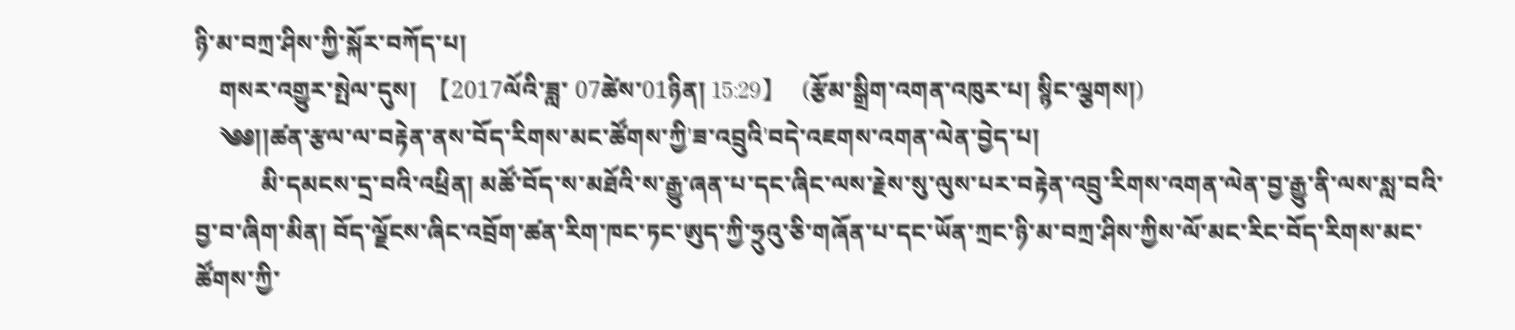ཉི་མ་བཀྲ་ཤིས་ཀྱི་སྐོར་བཀོད་པ།
    གསར་འགྱུར་སྤེལ་དུས།  【2017ལོའི་ཟླ་ 07ཚེས་01ཉིན། 15:29】   (རྩོམ་སྒྲིག་འགན་འཁུར་པ། སྙིང་ལྕགས།)
    ༄༅།།ཚན་རྩལ་ལ་བརྟེན་ནས་བོད་རིགས་མང་ཚོགས་ཀྱི'ཟ་འབྲུའི'བདེ་འཇགས་འགན་ལེན་བྱེད་པ།
           མི་དམངས་དྲ་བའི་འཕྲིན། མཚོ་བོད་ས་མཐོའི་ས་རྒྱུ་ཞན་པ་དང་ཞིང་ལས་རྗེས་སུ་ལུས་པར་བརྟེན་འབྲུ་རིགས་འགན་ལེན་བྱ་རྒྱུ་ནི་ལས་སླ་བའི་བྱ་བ་ཞིག་མིན། བོད་ལྗོངས་ཞིང་འབྲོག་ཚན་རིག་ཁང་ཏང་ཨུད་ཀྱི་ཧྲུའུ་ཅི་གཞོན་པ་དང་ཡོན་ཀྲང་ཉི་མ་བཀྲ་ཤིས་ཀྱིས་ལོ་མང་རིང་བོད་རིགས་མང་ཚོགས་ཀྱི་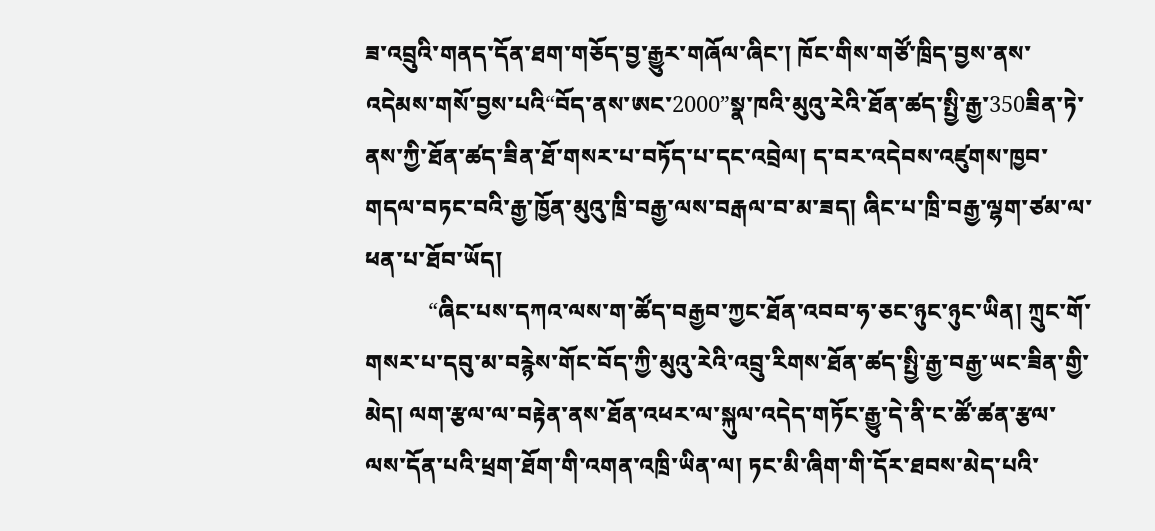ཟ་འབྲུའི་གནད་དོན་ཐག་གཅོད་བྱ་རྒྱུར་གཞོལ་ཞིང་། ཁོང་གིས་གཙོ་ཁྲིད་བྱས་ནས་འདེམས་གསོ་བྱས་པའི“བོད་ནས་ཨང་2000”སྣ་ཁའི་མུའུ་རེའི་ཐོན་ཚད་སྤྱི་རྒྱ་350ཟིན་ཏེ་ནས་ཀྱི་ཐོན་ཚད་ཟིན་ཐོ་གསར་པ་བཏོད་པ་དང་འབྲེལ། ད་བར་འདེབས་འཛུགས་ཁྱབ་གདལ་བཏང་བའི་རྒྱ་ཁྱོན་མུའུ་ཁྲི་བརྒྱ་ལས་བརྒལ་བ་མ་ཟད། ཞིང་པ་ཁྲི་བརྒྱ་ལྷག་ཙམ་ལ་ཕན་པ་ཐོབ་ཡོད།
           “ཞིང་པས་དཀའ་ལས་ག་ཚོད་བརྒྱབ་ཀྱང་ཐོན་འབབ་ཧ་ཅང་ཉུང་ཉུང་ཡིན། ཀྲུང་གོ་གསར་པ་དབུ་མ་བརྙེས་གོང་བོད་ཀྱི་མུའུ་རེའི་འབྲུ་རིགས་ཐོན་ཚད་སྤྱི་རྒྱ་བརྒྱ་ཡང་ཟིན་གྱི་མེད། ལག་རྩལ་ལ་བརྟེན་ནས་ཐོན་འཕར་ལ་སྐུལ་འདེད་གཏོང་རྒྱུ་དེ་ནི་ང་ཚོ་ཚན་རྩལ་ལས་དོན་པའི་ཕྲག་ཐོག་གི་འགན་འཁྲི་ཡིན་ལ། ཏང་མི་ཞིག་གི་དོར་ཐབས་མེད་པའི་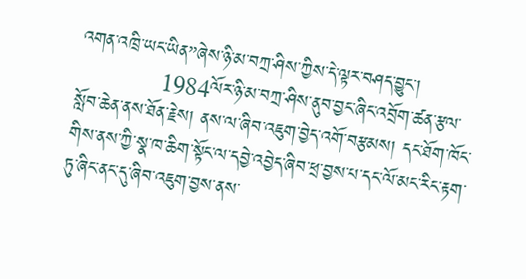འགན་འཁྲི་ཡང་ཡིན”ཞེས་ཉི་མ་བཀྲ་ཤིས་ཀྱིས་དེ་ལྟར་བཤད་བྱུང་།
             1984ལོར་ཉི་མ་བཀྲ་ཤིས་ནུབ་བྱང་ཞིང་འབྲོག་ཚན་རྩལ་སློབ་ཆེན་ནས་ཐོན་རྗེས། ནས་ལ་ཞིབ་འཇུག་བྱེད་འགོ་བརྩམས། དང་ཐོག་ཁོང་གིས་ནས་ཀྱི་སྣ་ཁ་ཆིག་སྟོང་ལ་དབྱེ་འབྱེད་ཞིབ་ཕྲ་བྱས་པ་དང་ལོ་མང་རིང་རྟག་ཏུ་ཞིང་ནང་དུ་ཞིབ་འཇུག་བྱས་ནས་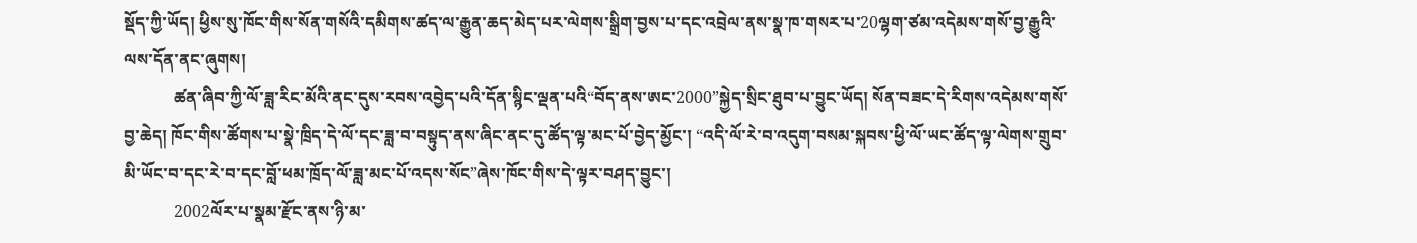སྡོད་ཀྱི་ཡོད། ཕྱིས་སུ་ཁོང་གིས་སོན་གསོའི་དམིགས་ཚད་ལ་རྒྱུན་ཆད་མེད་པར་ལེགས་སྒྲིག་བྱས་པ་དང་འབྲེལ་ནས་སྣ་ཁ་གསར་པ་20ལྷག་ཙམ་འདེམས་གསོ་བྱ་རྒྱུའི་ལས་དོན་ནང་ཞུགས།
            ཚན་ཞིབ་ཀྱི་ལོ་ཟླ་རིང་མོའི་ནང་དུས་རབས་འབྱེད་པའི་དོན་སྙིང་ལྡན་པའི“བོད་ནས་ཨང་2000”སྐྱེད་སྲིང་ཐུབ་པ་བྱུང་ཡོད། སོན་བཟང་དེ་རིགས་འདེམས་གསོ་བྱ་ཆེད། ཁོང་གིས་ཚོགས་པ་སྣེ་ཁྲིད་དེ་ལོ་དང་ཟླ་བ་བསྟུད་ནས་ཞིང་ནང་དུ་ཚོད་ལྟ་མང་པོ་བྱེད་མྱོང་། “འདི་ལོ་རེ་བ་འདུག་བསམ་སྐབས་ཕྱི་ལོ་ཡང་ཚོད་ལྟ་ལེགས་གྲུབ་མི་ཡོང་བ་དང་རེ་བ་དང་བློ་ཕམ་ཁྲོད་ལོ་ཟླ་མང་པོ་འདས་སོང”ཞེས་ཁོང་གིས་དེ་ལྟར་བཤད་བྱུང་།
            2002ལོར་པ་སྣམ་རྫོང་ནས་ཉི་མ་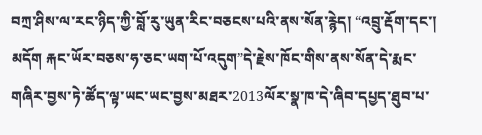བཀྲ་ཤིས་ལ་རང་ཉིད་ཀྱི་བློ་རུ་ཡུན་རིང་བཅངས་པའི་ནས་སོན་རྙེད། “འབྲུ་རྡོག་དང་། མདོག རྐང་ཡོར་བཅས་ཧ་ཅང་ཡག་པོ་འདུག”དེ་རྗེས་ཁོང་གིས་ནས་སོན་དེ་རྨང་གཞིར་བྱས་ཏེ་ཚོད་ལྟ་ཡང་ཡང་བྱས་མཐར་2013ལོར་སྣ་ཁ་དེ་ཞིབ་དཔྱད་ཐུབ་པ་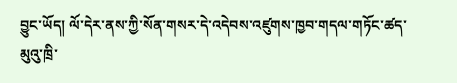བྱུང་ཡོད། ལོ་དེར་ནས་ཀྱི་སོན་གསར་དེ་འདེབས་འཛུགས་ཁྱབ་གདལ་གཏོང་ཚད་མུའུ་ཁྲི་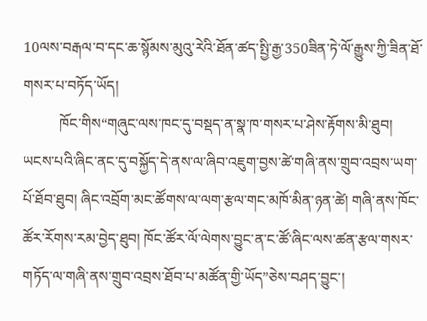10ལས་བརྒལ་བ་དང་ཆ་སྙོམས་མུའུ་རེའི་ཐོན་ཚད་སྤྱི་རྒྱ་350ཟིན་ཏེ་ལོ་རྒྱུས་ཀྱི་ཟིན་ཐོ་གསར་པ་བཏོད་ཡོད།
          ཁོང་གིས“གཞུང་ལས་ཁང་དུ་བསྡད་ན་སྣ་ཁ་གསར་པ་ཤེས་རྟོགས་མི་ཐུབ། ཡངས་པའི་ཞིང་ནང་དུ་བསྐྱོད་དེ་ནས་ལ་ཞིབ་འཇུག་བྱས་ཚེ་གཞི་ནས་གྲུབ་འབྲས་ཡག་པོ་ཐོབ་ཐུབ། ཞིང་འབྲོག་མང་ཚོགས་ལ་ལག་རྩལ་གང་མཁོ་མིན་ཉན་ཚེ། གཞི་ནས་ཁོང་ཚོར་རོགས་རམ་བྱེད་ཐུབ། ཁོང་ཚོར་ལོ་ལེགས་བྱུང་ན་ང་ཚོ་ཞིང་ལས་ཚན་རྩལ་གསར་གཏོད་ལ་གཞི་ནས་གྲུབ་འབྲས་ཐོབ་པ་མཚོན་གྱི་ཡོད”ཅེས་བཤད་བྱུང་།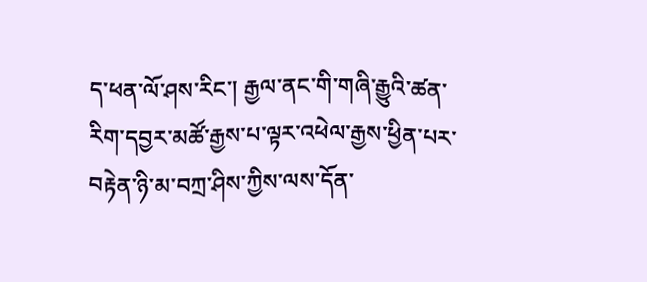ད་ཕན་ལོ་ཤས་རིང་། རྒྱལ་ནང་གི་གཞི་རྒྱུའི་ཚན་རིག་དབྱར་མཚོ་རྒྱས་པ་ལྟར་འཕེལ་རྒྱས་ཕྱིན་པར་བརྟེན་ཉི་མ་བཀྲ་ཤིས་ཀྱིས་ལས་དོན་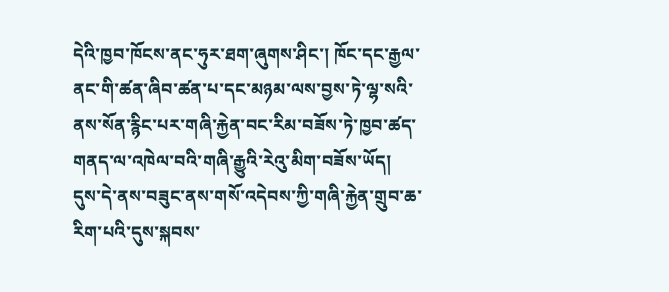དེའི་ཁྱབ་ཁོངས་ནང་ཧུར་ཐག་ཞུགས་ཤིང་། ཁོང་དང་རྒྱལ་ནང་གི་ཚན་ཞིབ་ཚན་པ་དང་མཉམ་ལས་བྱས་ཏེ་ལྷ་སའི་ནས་སོན་རྙིང་པར་གཞི་རྐྱེན་བང་རིམ་བཟོས་ཏེ་ཁྱབ་ཚད་གནད་ལ་འཁེལ་བའི་གཞི་རྒྱུའི་རེའུ་མིག་བཟོས་ཡོད། དུས་དེ་ནས་བཟུང་ནས་གསོ་འདེབས་ཀྱི་གཞི་རྐྱེན་གྲུབ་ཆ་རིག་པའི་དུས་སྐབས་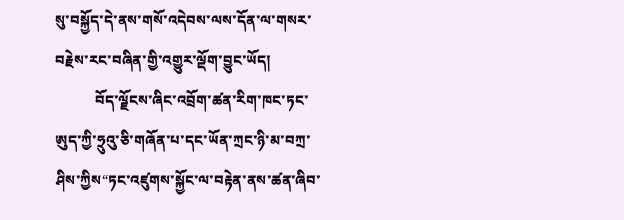སུ་བསྐྱོད་དེ་ནས་གསོ་འདེབས་ལས་དོན་ལ་གསར་བརྗེས་རང་བཞིན་གྱི་འགྱུར་ལྡོག་བྱུང་ཡོད།
           བོད་ལྗོངས་ཞིང་འབྲོག་ཚན་རིག་ཁང་ཏང་ཨུད་ཀྱི་ཧྲུའུ་ཅི་གཞོན་པ་དང་ཡོན་ཀྲང་ཉི་མ་བཀྲ་ཤིས་ཀྱིས“ཏང་འཛུགས་སྐྱོང་ལ་བརྟེན་ནས་ཚན་ཞིབ་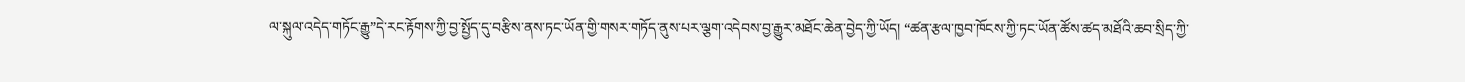ལ་སྐུལ་འདེད་གཏོང་རྒྱུ”དེ་རང་རྟོགས་ཀྱི་བྱ་སྤྱོད་དུ་བརྩིས་ནས་ཏང་ཡོན་གྱི་གསར་གཏོད་ནུས་པར་ལྕག་འདེབས་བྱ་རྒྱུར་མཐོང་ཆེན་བྱེད་ཀྱི་ཡོད། “ཚན་རྩལ་ཁྱབ་ཁོངས་ཀྱི་ཏང་ཡོན་ཚོས་ཚད་མཐོའི་ཆབ་སྲིད་ཀྱི་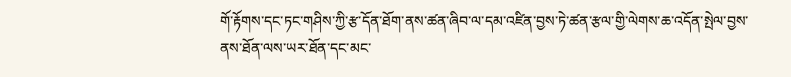གོ་རྟོགས་དང་ཏང་གཤིས་ཀྱི་རྩ་དོན་ཐོག་ནས་ཚན་ཞིབ་ལ་དམ་འཛིན་བྱས་ཏེ་ཚན་རྩལ་གྱི་ལེགས་ཆ་འདོན་སྤེལ་བྱས་ནས་ཐོན་ལས་ཡར་ཐོན་དང་མང་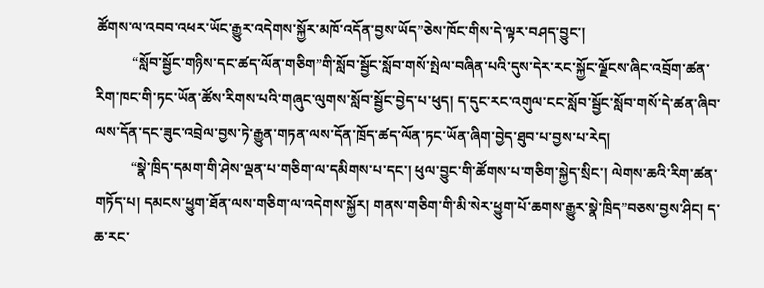ཚོགས་ལ་འབབ་འཕར་ཡོང་རྒྱུར་འདེགས་སྐྱོར་མཁོ་འདོན་བྱས་ཡོད”ཅེས་ཁོང་གིས་དེ་ལྟར་བཤད་བྱུང་།
          “སློབ་སྦྱོང་གཉིས་དང་ཚད་ལོན་གཅིག”གི་སློབ་སྦྱོང་སློབ་གསོ་སྤེལ་བཞིན་པའི་དུས་དེར་རང་སྐྱོང་ལྗོངས་ཞིང་འབྲོག་ཚན་རིག་ཁང་གི་ཏང་ཡོན་ཚོས་རིགས་པའི་གཞུང་ལུགས་སློབ་སྦྱོང་བྱེད་པ་ཕུད། ད་དུང་རང་འགུལ་ངང་སློབ་སྦྱོང་སློབ་གསོ་དེ་ཚན་ཞིབ་ལས་དོན་དང་ཟུང་འབྲེལ་བྱས་ཏེ་རྒྱུན་གཏན་ལས་དོན་ཁྲོད་ཚད་ལོན་ཏང་ཡོན་ཞིག་བྱེད་ཐུབ་པ་བྱས་པ་རེད།
          “སྣེ་ཁྲིད་དམག་གི་ཤེས་ལྡན་པ་གཅིག་ལ་དམིགས་པ་དང་། ཕུལ་བྱུང་གི་ཚོགས་པ་གཅིག་སྐྱེད་སྲིང་། ལེགས་ཆའི་རིག་ཚན་གཏོད་པ། དམངས་ཕྱུག་ཐོན་ལས་གཅིག་ལ་འདེགས་སྐྱོར། གནས་གཅིག་གི་མི་སེར་ཕྱུག་པོ་ཆགས་རྒྱུར་སྣེ་ཁྲིད”བཅས་བྱས་ཤིང། ད་ཆ་རང་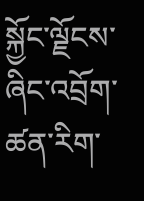སྐྱོང་ལྗོངས་ཞིང་འབྲོག་ཚན་རིག་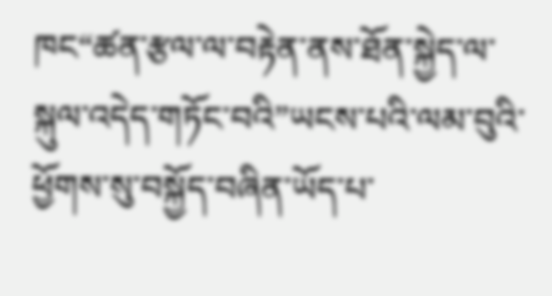ཁང“ཚན་རྩལ་ལ་བརྟེན་ནས་ཐོན་སྐྱེད་ལ་སྐུལ་འདེད་གཏོང་བའི”ཡངས་པའི་ལམ་བུའི་ཕྱོགས་སུ་བསྐྱོད་བཞིན་ཡོད་པ་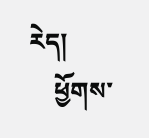རེད།
    ཕྱོགས་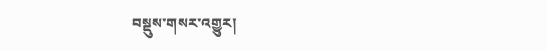བསྡུས་གསར་འགྱུར།